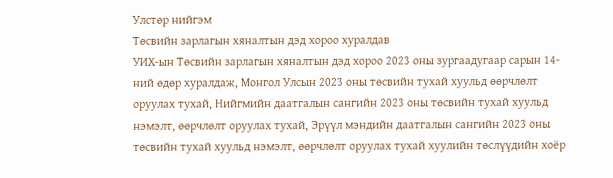Улстөр нийгэм
Төсвийн зарлагын хяналтын дэд хороо хуралдав
УИХ-ын Төсвийн зарлагын хяналтын дэд хороо 2023 оны зургаадугаар сарын 14-ний өдөр хуралдаж, Монгол Улсын 2023 оны төсвийн тухай хуульд өөрчлөлт оруулах тухай, Нийгмийн даатгалын сангийн 2023 оны төсвийн тухай хуульд нэмэлт, өөрчлөлт оруулах тухай, Эрүүл мэндийн даатгалын сангийн 2023 оны төсвийн тухай хуульд нэмэлт, өөрчлөлт оруулах тухай хуулийн төслүүдийн хоёр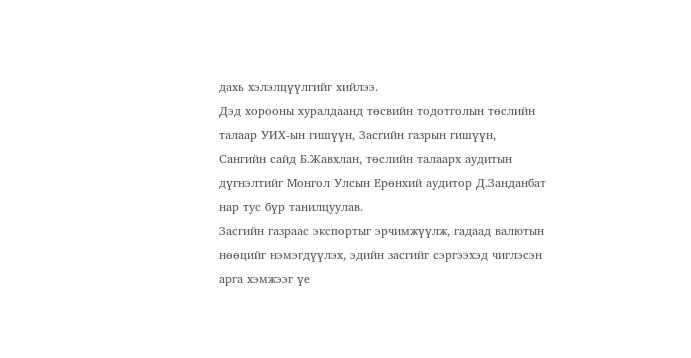дахь хэлэлцүүлгийг хийлээ.
Дэд хорооны хуралдаанд төсвийн тодотголын төслийн талаар УИХ-ын гишүүн, Засгийн газрын гишүүн, Сангийн сайд Б.Жавхлан, төслийн талаарх аудитын дүгнэлтийг Монгол Улсын Ерөнхий аудитор Д.Занданбат нар тус бүр танилцуулав.
Засгийн газраас экспортыг эрчимжүүлж, гадаад валютын нөөцийг нэмэгдүүлэх, эдийн засгийг сэргээхэд чиглэсэн арга хэмжээг үе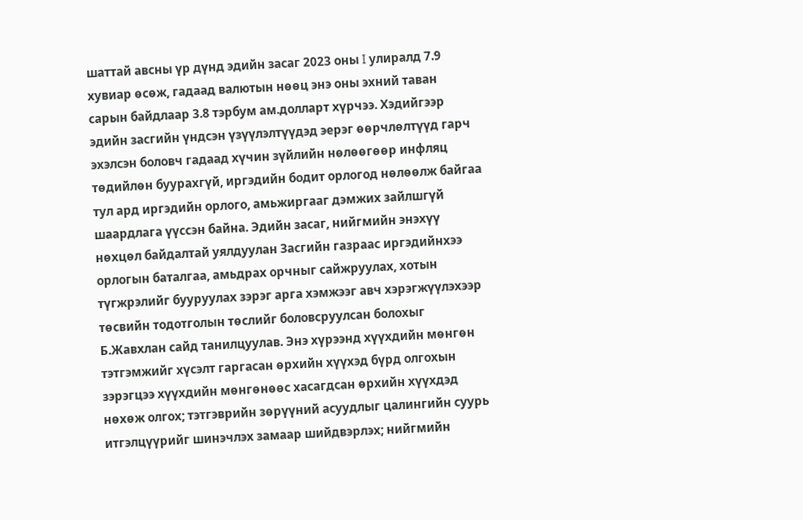шаттай авсны үр дүнд эдийн засаг 2023 оны I улиралд 7.9 хувиар өсөж, гадаад валютын нөөц энэ оны эхний таван сарын байдлаар 3.8 тэрбум ам.долларт хүрчээ. Хэдийгээр эдийн засгийн үндсэн үзүүлэлтүүдэд эерэг өөрчлөлтүүд гарч эхэлсэн боловч гадаад хүчин зүйлийн нөлөөгөөр инфляц төдийлөн буурахгүй, иргэдийн бодит орлогод нөлөөлж байгаа тул ард иргэдийн орлого, амьжиргааг дэмжих зайлшгүй шаардлага үүссэн байна. Эдийн засаг, нийгмийн энэхүү нөхцөл байдалтай уялдуулан Засгийн газраас иргэдийнхээ орлогын баталгаа, амьдрах орчныг сайжруулах, хотын түгжрэлийг бууруулах зэрэг арга хэмжээг авч хэрэгжүүлэхээр төсвийн тодотголын төслийг боловсруулсан болохыг Б.Жавхлан сайд танилцуулав. Энэ хүрээнд хүүхдийн мөнгөн тэтгэмжийг хүсэлт гаргасан өрхийн хүүхэд бүрд олгохын зэрэгцээ хүүхдийн мөнгөнөөс хасагдсан өрхийн хүүхдэд нөхөж олгох; тэтгэврийн зөрүүний асуудлыг цалингийн суурь итгэлцүүрийг шинэчлэх замаар шийдвэрлэх; нийгмийн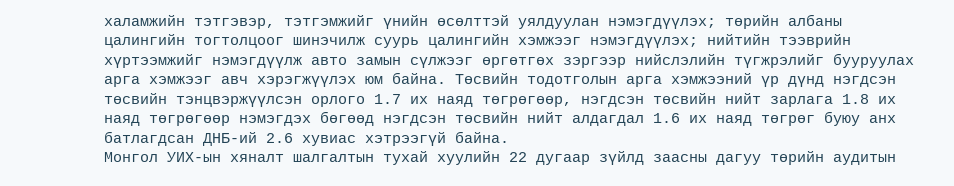халамжийн тэтгэвэр, тэтгэмжийг үнийн өсөлттэй уялдуулан нэмэгдүүлэх; төрийн албаны цалингийн тогтолцоог шинэчилж суурь цалингийн хэмжээг нэмэгдүүлэх; нийтийн тээврийн хүртээмжийг нэмэгдүүлж авто замын сүлжээг өргөтгөх зэргээр нийслэлийн түгжрэлийг бууруулах арга хэмжээг авч хэрэгжүүлэх юм байна. Төсвийн тодотголын арга хэмжээний үр дүнд нэгдсэн төсвийн тэнцвэржүүлсэн орлого 1.7 их наяд төгрөгөөр, нэгдсэн төсвийн нийт зарлага 1.8 их наяд төгрөгөөр нэмэгдэх бөгөөд нэгдсэн төсвийн нийт алдагдал 1.6 их наяд төгрөг буюу анх батлагдсан ДНБ-ий 2.6 хувиас хэтрээгүй байна.
Монгол УИХ-ын хяналт шалгалтын тухай хуулийн 22 дугаар зүйлд заасны дагуу төрийн аудитын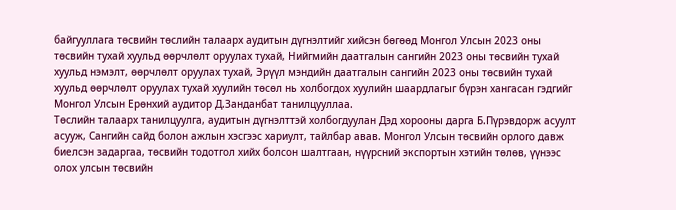байгууллага төсвийн төслийн талаарх аудитын дүгнэлтийг хийсэн бөгөөд Монгол Улсын 2023 оны төсвийн тухай хуульд өөрчлөлт оруулах тухай, Нийгмийн даатгалын сангийн 2023 оны төсвийн тухай хуульд нэмэлт, өөрчлөлт оруулах тухай, Эрүүл мэндийн даатгалын сангийн 2023 оны төсвийн тухай хуульд өөрчлөлт оруулах тухай хуулийн төсөл нь холбогдох хуулийн шаардлагыг бүрэн хангасан гэдгийг Монгол Улсын Ерөнхий аудитор Д.Занданбат танилцууллаа.
Төслийн талаарх танилцуулга, аудитын дүгнэлттэй холбогдуулан Дэд хорооны дарга Б.Пүрэвдорж асуулт асууж, Сангийн сайд болон ажлын хэсгээс хариулт, тайлбар авав. Монгол Улсын төсвийн орлого давж биелсэн задаргаа, төсвийн тодотгол хийх болсон шалтгаан, нүүрсний экспортын хэтийн төлөв, үүнээс олох улсын төсвийн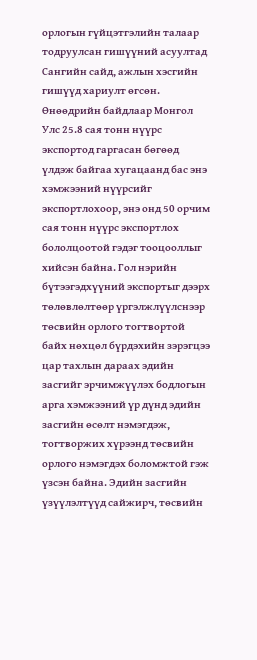орлогын гүйцэтгэлийн талаар тодруулсан гишүүний асуултад Сангийн сайд, ажлын хэсгийн гишүүд хариулт өгсөн. Өнөөдрийн байдлаар Монгол Улс 25.8 сая тонн нүүрс экспортод гаргасан бөгөөд үлдэж байгаа хугацаанд бас энэ хэмжээний нүүрсийг экспортлохоор, энэ онд 50 орчим сая тонн нүүрс экспортлох бололцоотой гэдэг тооцооллыг хийсэн байна. Гол нэрийн бүтээгэдхүүний экспортыг дээрх төлөвлөлтөөр үргэлжлүүлснээр төсвийн орлого тогтвортой байх нөхцөл бүрдэхийн зэрэгцээ цар тахлын дараах эдийн засгийг эрчимжүүлэх бодлогын арга хэмжээний үр дүнд эдийн засгийн өсөлт нэмэгдэж, тогтворжих хүрээнд төсвийн орлого нэмэгдэх боломжтой гэж үзсэн байна. Эдийн засгийн үзүүлэлтүүд сайжирч, төсвийн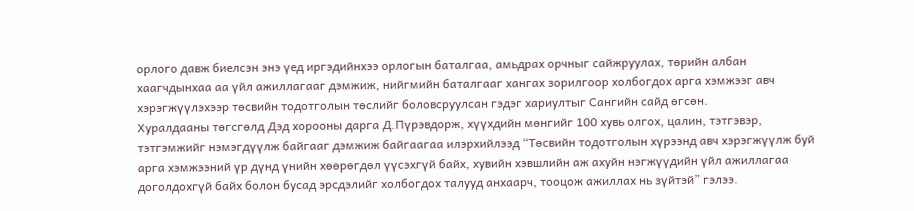орлого давж биелсэн энэ үед иргэдийнхээ орлогын баталгаа, амьдрах орчныг сайжруулах, төрийн албан хаагчдынхаа аа үйл ажиллагааг дэмжиж, нийгмийн баталгааг хангах зорилгоор холбогдох арга хэмжээг авч хэрэгжүүлэхээр төсвийн тодотголын төслийг боловсруулсан гэдэг хариултыг Сангийн сайд өгсөн.
Хуралдааны төгсгөлд Дэд хорооны дарга Д.Пүрэвдорж, хүүхдийн мөнгийг 100 хувь олгох, цалин, тэтгэвэр, тэтгэмжийг нэмэгдүүлж байгааг дэмжиж байгаагаа илэрхийлээд “Төсвийн тодотголын хүрээнд авч хэрэгжүүлж буй арга хэмжээний үр дүнд үнийн хөөрөгдөл үүсэхгүй байх, хувийн хэвшлийн аж ахуйн нэгжүүдийн үйл ажиллагаа доголдохгүй байх болон бусад эрсдэлийг холбогдох талууд анхаарч, тооцож ажиллах нь зүйтэй” гэлээ.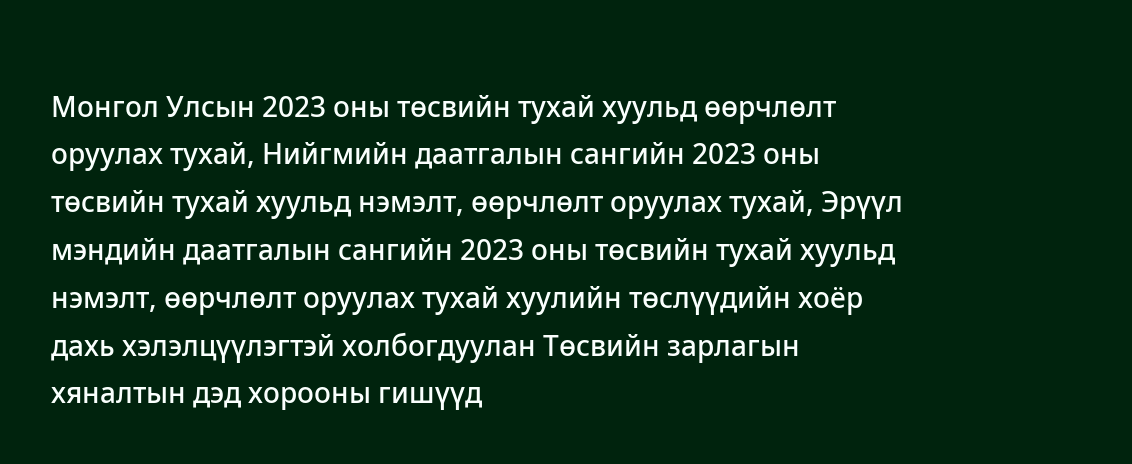Монгол Улсын 2023 оны төсвийн тухай хуульд өөрчлөлт оруулах тухай, Нийгмийн даатгалын сангийн 2023 оны төсвийн тухай хуульд нэмэлт, өөрчлөлт оруулах тухай, Эрүүл мэндийн даатгалын сангийн 2023 оны төсвийн тухай хуульд нэмэлт, өөрчлөлт оруулах тухай хуулийн төслүүдийн хоёр дахь хэлэлцүүлэгтэй холбогдуулан Төсвийн зарлагын хяналтын дэд хорооны гишүүд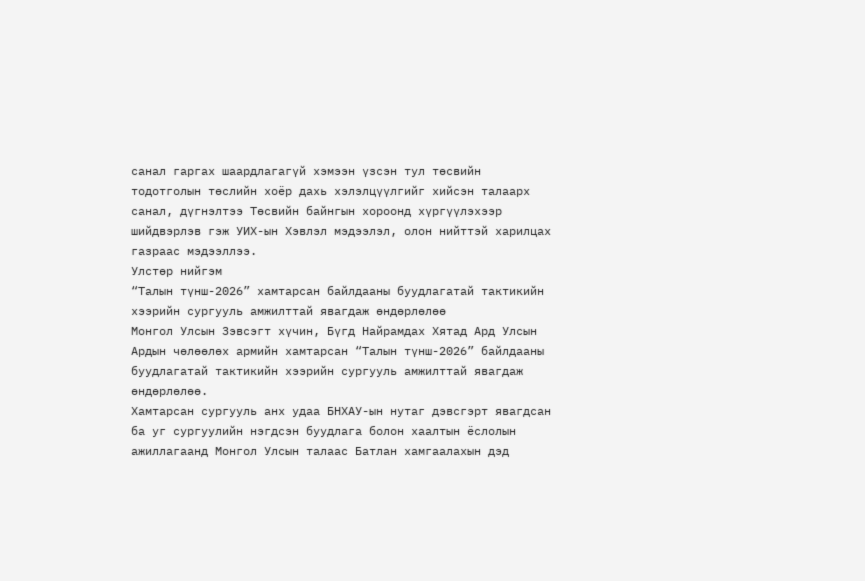санал гаргах шаардлагагүй хэмээн үзсэн тул төсвийн тодотголын төслийн хоёр дахь хэлэлцүүлгийг хийсэн талаарх санал, дүгнэлтээ Төсвийн байнгын хороонд хүргүүлэхээр шийдвэрлэв гэж УИХ-ын Хэвлэл мэдээлэл, олон нийттэй харилцах газраас мэдээллээ.
Улстөр нийгэм
“Талын түнш-2026” хамтарсан байлдааны буудлагатай тактикийн хээрийн сургууль амжилттай явагдаж өндөрлөлөө
Монгол Улсын Зэвсэгт хүчин, Бүгд Найрамдах Хятад Ард Улсын Ардын чөлөөлөх армийн хамтарсан “Талын түнш-2026” байлдааны буудлагатай тактикийн хээрийн сургууль амжилттай явагдаж өндөрлөлөө.
Хамтарсан сургууль анх удаа БНХАУ-ын нутаг дэвсгэрт явагдсан ба уг сургуулийн нэгдсэн буудлага болон хаалтын ёслолын ажиллагаанд Монгол Улсын талаас Батлан хамгаалахын дэд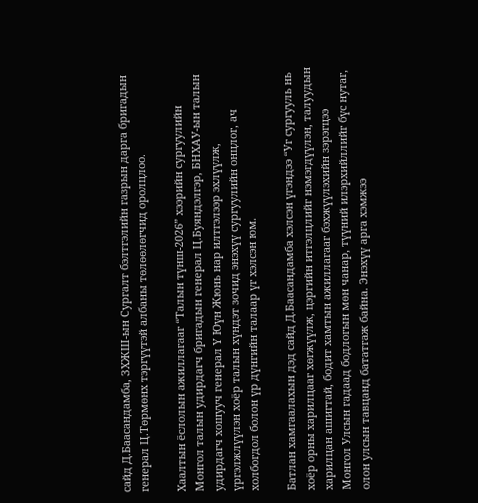сайд Д.Баасандамба, ЗХЖШ-ын Сургалт бэлтгэлийн газрын дарга бригадын генерал Ц.Төрмөнх тэргүүтэй албаны төлөөлөгчид оролцлоо.

Хаалтын ёслолын ажиллагааг “Талын түнш-2026” хээрийн сургуулийн Монгол талын удирдагч бригадын генерал Ц.Буяндэлгэр, БНХАУ-ын талын удирдагч хошууч генерал Ү Юүн Жюнь нар илтгэлээр эхлүүлж, үргэлжлүүлэн хоёр талын хүндэт зочид энэхүү сургуулийн онцлог, ач холбогдол болон үр дүнгийн талаар үг хэлсэн юм.

Батлан хамгаалахын дэд сайд Д.Баасандамба хэлсэн үгэндээ “Уг сургууль нь хоёр орны харилцааг хөгжүүлж, цэргийн итгэлцлийг нэмэгдүүлэн, талуудын харилцан ашигтай, бодит хамтын ажиллагааг бэхжүүлэхийн зэрэгцээ Монгол Улсын гадаад бодлогын мөн чанар, түүний илэрхийллийг бүс нутаг, олон улсын тавцанд бататгаж байна. Энэхүү арга хэмжээ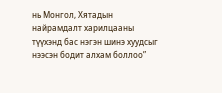нь Монгол, Хятадын найрамдалт харилцааны түүхэнд бас нэгэн шинэ хуудсыг нээсэн бодит алхам боллоо”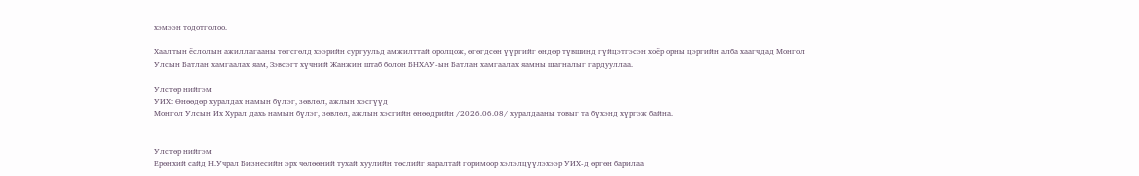хэмээн тодотголоо.

Хаалтын ёслолын ажиллагааны төгсгөлд хээрийн сургуульд амжилттай оролцож, өгөгдсөн үүргийг өндөр түвшинд гүйцэтгэсэн хоёр орны цэргийн алба хаагчдад Монгол Улсын Батлан хамгаалах яам, Зэвсэгт хүчний Жанжин штаб болон БНХАУ-ын Батлан хамгаалах яамны шагналыг гардууллаа.

Улстөр нийгэм
УИХ: Өнөөдөр хуралдах намын бүлэг, зөвлөл, ажлын хэсгүүд
Монгол Улсын Их Хурал дахь намын бүлэг, зөвлөл, ажлын хэсгийн өнөөдрийн /2026.06.08/ хуралдааны товыг та бүхэнд хүргэж байна.


Улстөр нийгэм
Ерөнхий сайд Н.Учрал Бизнесийн эрх чөлөөний тухай хуулийн төслийг яаралтай горимоор хэлэлцүүлэхээр УИХ-д өргөн барилаа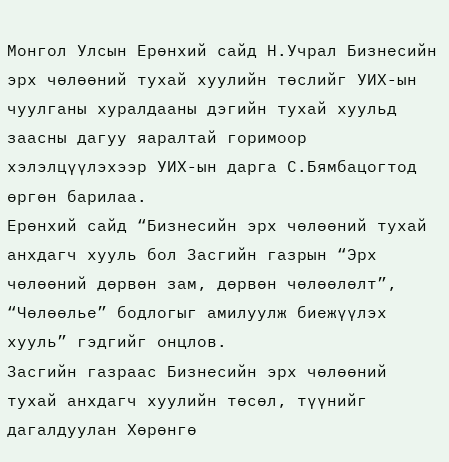Монгол Улсын Ерөнхий сайд Н.Учрал Бизнесийн эрх чөлөөний тухай хуулийн төслийг УИХ-ын чуулганы хуралдааны дэгийн тухай хуульд заасны дагуу яаралтай горимоор хэлэлцүүлэхээр УИХ-ын дарга С.Бямбацогтод өргөн барилаа.
Ерөнхий сайд “Бизнесийн эрх чөлөөний тухай анхдагч хууль бол Засгийн газрын “Эрх чөлөөний дөрвөн зам, дөрвөн чөлөөлөлт”, “Чөлөөлье” бодлогыг амилуулж биежүүлэх хууль” гэдгийг онцлов.
Засгийн газраас Бизнесийн эрх чөлөөний тухай анхдагч хуулийн төсөл, түүнийг дагалдуулан Хөрөнгө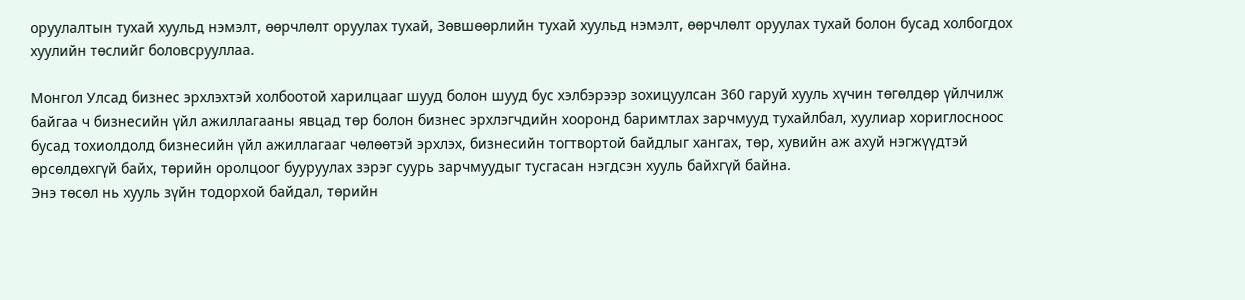оруулалтын тухай хуульд нэмэлт, өөрчлөлт оруулах тухай, Зөвшөөрлийн тухай хуульд нэмэлт, өөрчлөлт оруулах тухай болон бусад холбогдох хуулийн төслийг боловсрууллаа.

Монгол Улсад бизнес эрхлэхтэй холбоотой харилцааг шууд болон шууд бус хэлбэрээр зохицуулсан 360 гаруй хууль хүчин төгөлдөр үйлчилж байгаа ч бизнесийн үйл ажиллагааны явцад төр болон бизнес эрхлэгчдийн хооронд баримтлах зарчмууд тухайлбал, хуулиар хориглосноос бусад тохиолдолд бизнесийн үйл ажиллагааг чөлөөтэй эрхлэх, бизнесийн тогтвортой байдлыг хангах, төр, хувийн аж ахуй нэгжүүдтэй өрсөлдөхгүй байх, төрийн оролцоог бууруулах зэрэг суурь зарчмуудыг тусгасан нэгдсэн хууль байхгүй байна.
Энэ төсөл нь хууль зүйн тодорхой байдал, төрийн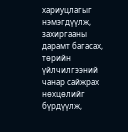хариуцлагыг нэмэгдүүлж, захиргааны дарамт багасах, төрийн үйлчилгээний чанар сайжрах нөхцөлийг бүрдүүлж,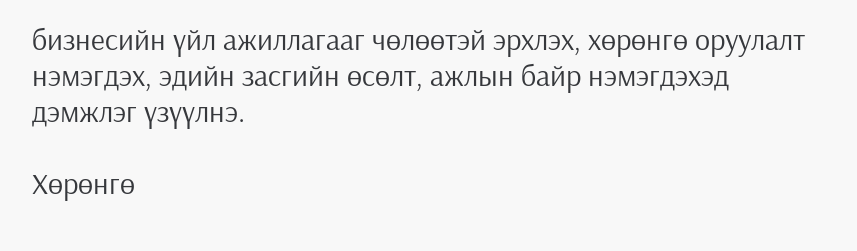бизнесийн үйл ажиллагааг чөлөөтэй эрхлэх, хөрөнгө оруулалт нэмэгдэх, эдийн засгийн өсөлт, ажлын байр нэмэгдэхэд дэмжлэг үзүүлнэ.

Хөрөнгө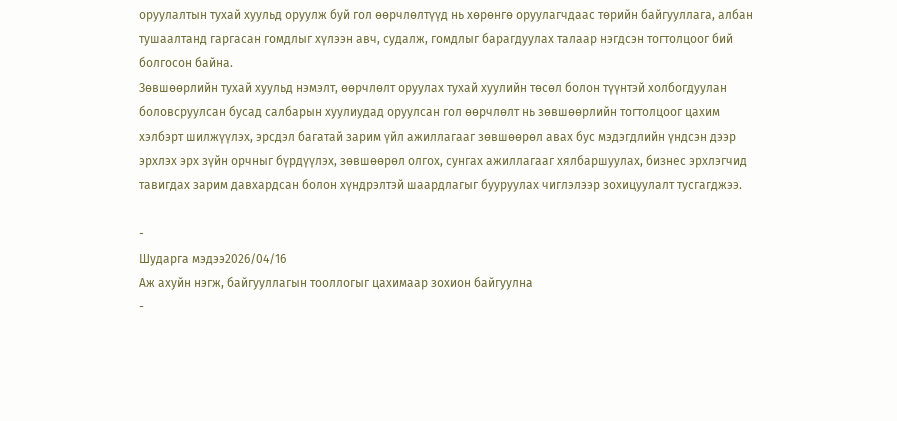оруулалтын тухай хуульд оруулж буй гол өөрчлөлтүүд нь хөрөнгө оруулагчдаас төрийн байгууллага, албан тушаалтанд гаргасан гомдлыг хүлээн авч, судалж, гомдлыг барагдуулах талаар нэгдсэн тогтолцоог бий болгосон байна.
Зөвшөөрлийн тухай хуульд нэмэлт, өөрчлөлт оруулах тухай хуулийн төсөл болон түүнтэй холбогдуулан боловсруулсан бусад салбарын хуулиудад оруулсан гол өөрчлөлт нь зөвшөөрлийн тогтолцоог цахим хэлбэрт шилжүүлэх, эрсдэл багатай зарим үйл ажиллагааг зөвшөөрөл авах бус мэдэгдлийн үндсэн дээр эрхлэх эрх зүйн орчныг бүрдүүлэх, зөвшөөрөл олгох, сунгах ажиллагааг хялбаршуулах, бизнес эрхлэгчид тавигдах зарим давхардсан болон хүндрэлтэй шаардлагыг бууруулах чиглэлээр зохицуулалт тусгагджээ.

-
Шударга мэдээ2026/04/16
Аж ахуйн нэгж, байгууллагын тооллогыг цахимаар зохион байгуулна
-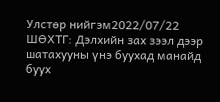Улстөр нийгэм2022/07/22
ШӨХТГ: Дэлхийн зах зээл дээр шатахууны үнэ буухад манайд буух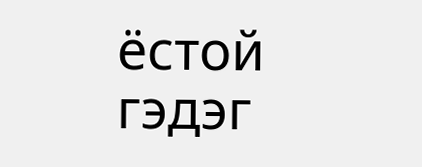ёстой гэдэг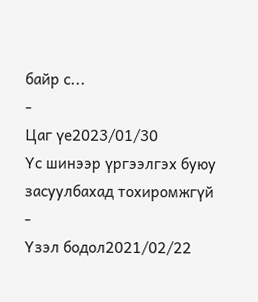байр с...
-
Цаг үе2023/01/30
Үс шинээр үргээлгэх буюу засуулбахад тохиромжгүй
-
Үзэл бодол2021/02/22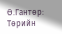Ө.Гантөр: Төрийн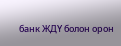банк ЖДҮ болон орон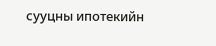сууцны ипотекийн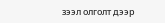зээл олголт дээр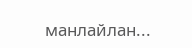манлайлан...